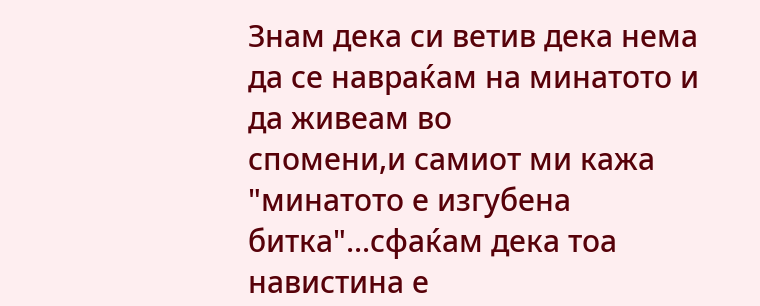Знам дека си ветив дека нема да се навраќам на минатото и да живеам во
спомени,и самиот ми кажа "минатото е изгубена битка"...сфаќам дека тоа
навистина е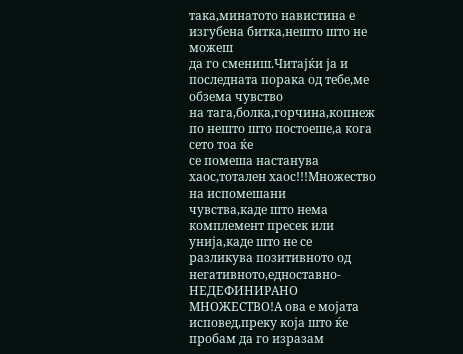така,минатото навистина е изгубена битка,нешто што не можеш
да го смениш.Читајќи ја и последната порака од тебе,ме обзема чувство
на тага,болка,горчина,копнеж по нешто што постоеше,а кога сето тоа ќе
се помеша настанува хаос,тотален хаос!!!Множество на испомешани
чувства,каде што нема комплемент пресек или унија,каде што не се
разликува позитивното од негативното,едноставно-НЕДЕФИНИРАНО
МНОЖЕСТВО!А ова е мојата исповед,преку која што ќе пробам да го изразам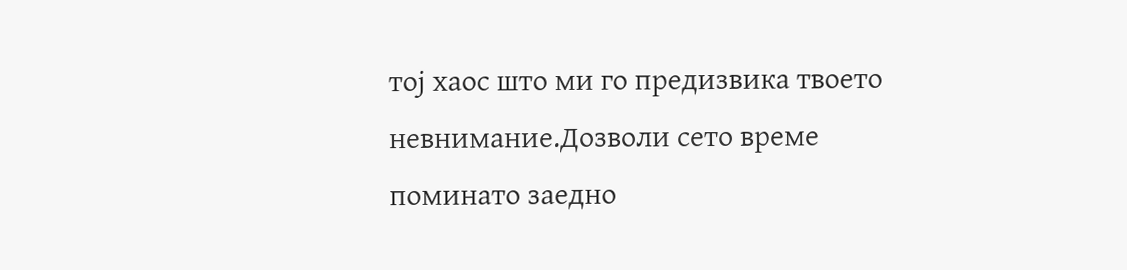тој хаос што ми го предизвика твоето невнимание.Дозволи сето време
поминато заедно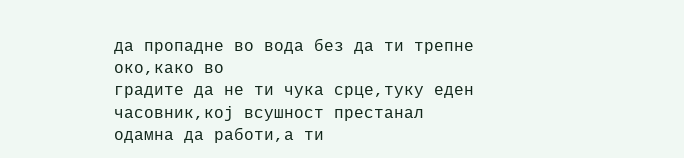да пропадне во вода без да ти трепне око,како во
градите да не ти чука срце,туку еден часовник,кој всушност престанал
одамна да работи,а ти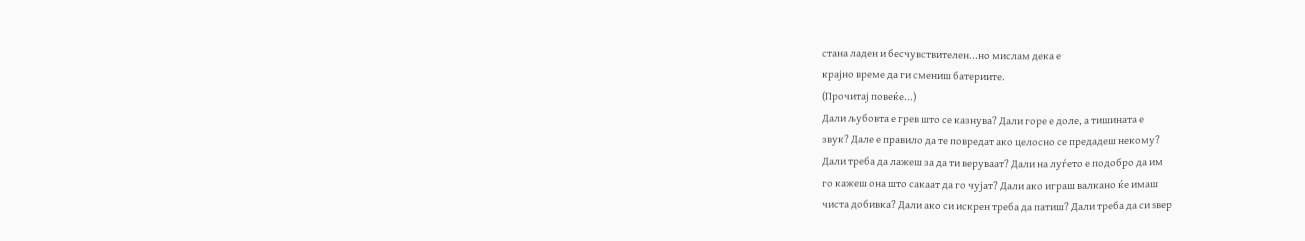стана ладен и бесчувствителен...но мислам дека е
крајно време да ги смениш батериите.
(Прочитај повеќе...)
Дали љубовта е грев што се казнува? Дали горе е доле, а тишината е
звук? Дале е правило да те повредат ако целосно се предадеш некому?
Дали треба да лажеш за да ти веруваат? Дали на луѓето е подобро да им
го кажеш она што сакаат да го чујат? Дали ако играш валкано ќе имаш
чиста добивка? Дали ако си искрен треба да патиш? Дали треба да си ѕвер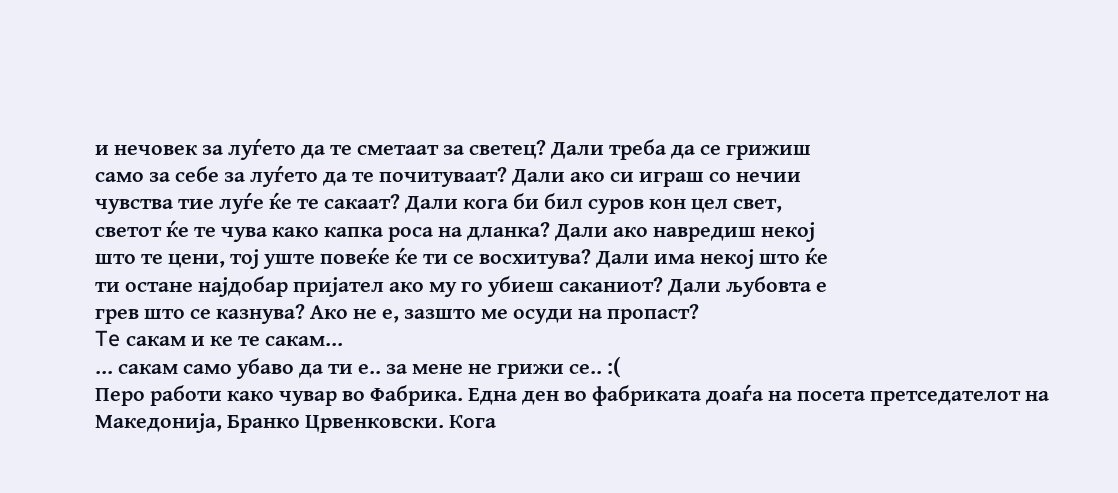и нечовек за луѓето да те сметаат за светец? Дали треба да се грижиш
само за себе за луѓето да те почитуваат? Дали ако си играш со нечии
чувства тие луѓе ќе те сакаат? Дали кога би бил суров кон цел свет,
светот ќе те чува како капка роса на дланка? Дали ако навредиш некој
што те цени, тој уште повеќе ќе ти се восхитува? Дали има некој што ќе
ти остане најдобар пријател ако му го убиеш саканиот? Дали љубовта е
грев што се казнува? Ако не е, зазшто ме осуди на пропаст?
Te сакам и ке те сакам...
... сакам само убаво да ти е.. за мене не грижи се.. :(
Перо работи како чувар во Фабрика. Една ден во фабриката доаѓа на посета претседателот на Македонија, Бранко Црвенковски. Кога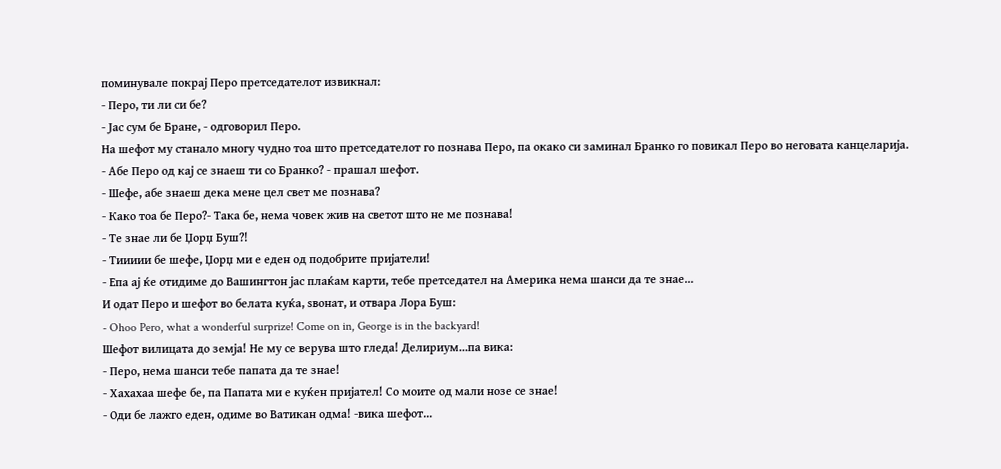поминувале покрај Перо претседателот извикнал:
- Перо, ти ли си бе?
- Јас сум бе Бране, - одговорил Перо.
На шефот му станало многу чудно тоа што претседателот го познава Перо, па окако си заминал Бранко го повикал Перо во неговата канцеларија.
- Абе Перо од кај се знаеш ти со Бранко? - прашал шефот.
- Шефе, абе знаеш дека мене цел свет ме познава?
- Како тоа бе Перо?- Така бе, нема човек жив на светот што не ме познава!
- Те знае ли бе Џорџ Буш?!
- Тиииии бе шефе, Џорџ ми е еден од подобрите пријатели!
- Епа ај ќе отидиме до Вашингтон јас плаќам карти, тебе претседател на Америка нема шанси да те знае...
И одат Перо и шефот во белата куќа, ѕвонат, и отвара Лора Буш:
- Ohoo Pero, what a wonderful surprize! Come on in, George is in the backyard!
Шефот вилицата до земја! Не му се верува што гледа! Делириум...па вика:
- Перо, нема шанси тебе папата да те знае!
- Хахахаа шефе бе, па Папата ми е куќен пријател! Со моите од мали нозе се знае!
- Оди бе лажго еден, одиме во Ватикан одма! -вика шефот...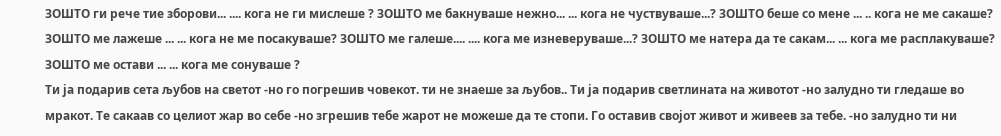ЗОШТО ги рече тие зборови... .... кога не ги мислеше ? ЗОШТО ме бакнуваше нежно... ... кога не чуствуваше...? ЗОШТО беше со мене ... .. кога не ме сакаше? ЗОШТО ме лажеше ... ... кога не ме посакуваше? ЗОШТО ме галеше.... .... кога ме изневеруваше...? ЗОШТО ме натера да те сакам... ... кога ме расплакуваше? ЗОШТО ме остави ... ... кога ме сонуваше ?
Ти ја подарив сета љубов на светот -но го погрешив човекот. ти не знаеше за љубов.. Ти ја подарив светлината на животот -но залудно ти гледаше во мракот. Те сакаав со целиот жар во себе -но згрешив тебе жарот не можеше да те стопи. Го оставив својот живот и живеев за тебе. -но залудно ти ни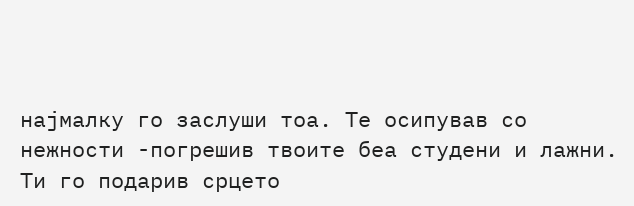најмалку го заслуши тоа. Те осипував со нежности -погрешив твоите беа студени и лажни. Ти го подарив срцето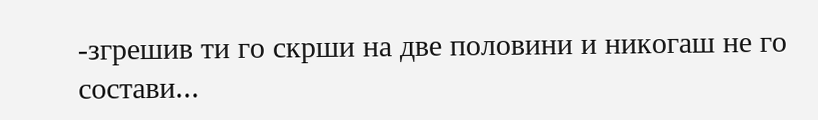-згрешив ти го скрши на две половини и никогаш не го состави...